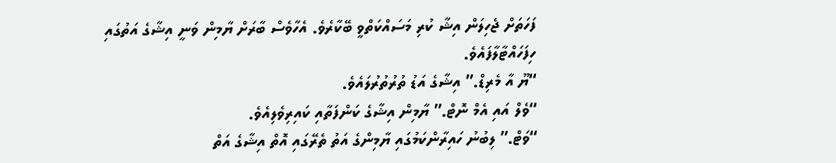ފަހަތަށް ޖެހިލަން އިޝާ ކުރި މަސައްކަތްވީ ބޭކާރެވެ. އެހާވެސް ބާރަށް ޔާމިން ވަނީ އިޝާގެ އަތުގައި ހިފަހައްޓާލާފައެވެ.
“ޔޫ އާ މެރިޑް.” އިޝާގެ އަޑު ތުރުތުރުލައެވެ.
“ވެލް އައި އެމް ނޮޓް.” ޔާމިން އިޝާގެ ކަންފަތާއި ކައިރިވެލިއެވެ.
“ވަޓް.” ލިބުނު ހައިރާންކަމުގައި ޔާމިންގެ އަތު ތެރޭގައި އޮތް އިޝާގެ އަތް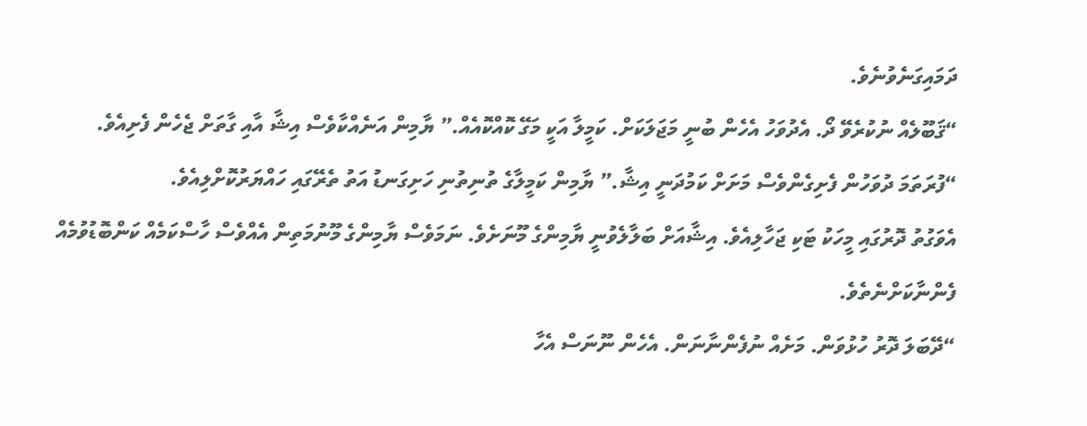ދަމައިގަނެވުނެވެ.
“ޤަބޫލެއް ނުކުރެވޭ ދޯ. އެދުވަހު އެހެން ބުނީ މަޖަލަކަށް. ކަމީލާ އަކީ މަގޭ ކޮއްކޮއެއް.” ޔާމިން އަނެއްކާވެސް އިޝާ އާއި ގާތަށް ޖެހެން ފެށިއެވެ.
“ފުރަތަމަ ދުވަހުން ފެށިގެންވެސް މަށަށް ކަމުދަނީ އިޝާ.” ޔާމިން ކަމީލާގެ ތުނިތުނި ހަށިގަނޑު އަތު ތެރޭގައި ހައްޔަރުކޮށްލިއެވެ.
އެވަގުތު ދޮރުގައި މީހަކު ޓަކި ޖަހާލިއެވެ. އިޝާއަށް ބަލާލެވުނީ ޔާމިންގެ މޫނަށެވެ. ނަމަވެސް ޔާމިންގެ މޫނުމަތިން އެއްވެސް ހާސްކަމެއް ކަންބޮޑުވުމެއް ފެންނާކަށްނެތެވެ.
“ދޭބަލަ ދޮރު ހުޅުވަން. މަށެއް ނުފެންނާނަން. އެހެން ނޫނަސް އެހާ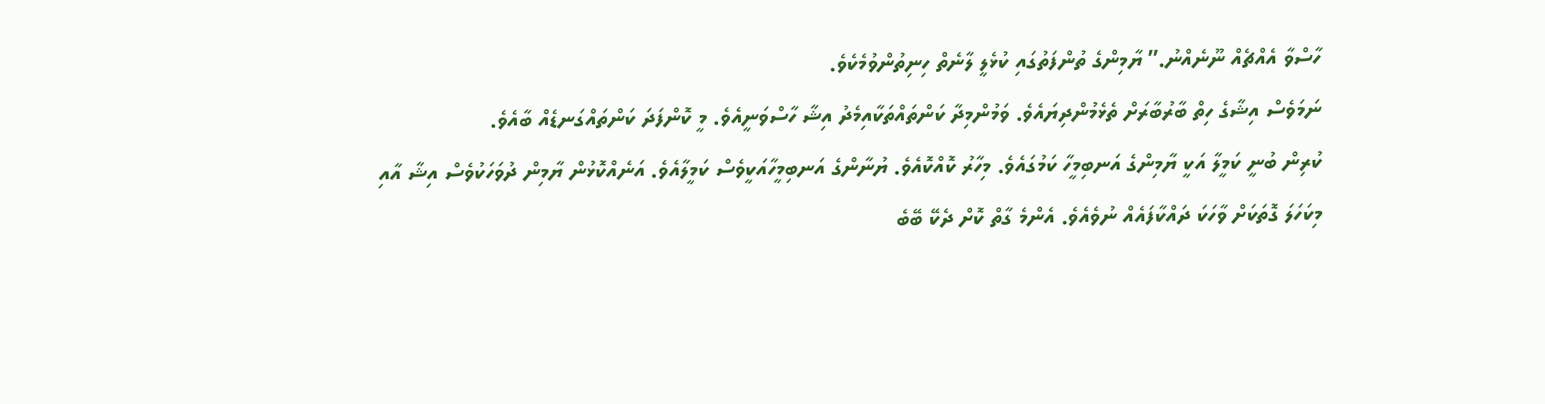ހާސްވާ އެއްޗެއް ނޫނެއްނު.” ޔާމިންގެ ތުންފަތުގައި ކުޅެލީ ލާނެތް ހިނިތުންވުމެކެވެ.
ނަމަވެސް އިޝާގެ ހިތް ބާރުބާރަށް ތެޅެމުންދިޔައެވެ. ވަމުންމިދާ ކަންތައްތަކާއިމެދު އިޝާ ހާސްވަނީއެވެ. މީ ކޮންފަދަ ކަންތައްގަނޑެއް ބާއެވެ.
ކުރިން ބުނީ ކަމީލާ އަކީ ޔާމިންގެ އަނބިމީހާ ކަމުގައެވެ. މިހާރު ކޮއްކޮއެވެ. ޔުނާންގެ އަނބިމީހާއަކީވެސް ކަމީލާއެވެ. އަނެއްކޮޅުން ޔާމިން ދުވަހަކުވެސް އިޝާ އާއި މިކަހަލަ ގޮތަކަށް ވާހަކަ ދައްކާފައެއް ނުވެއެވެ. އެންމެ ގާތް ކޮށް ދެކޭ ބޭބެ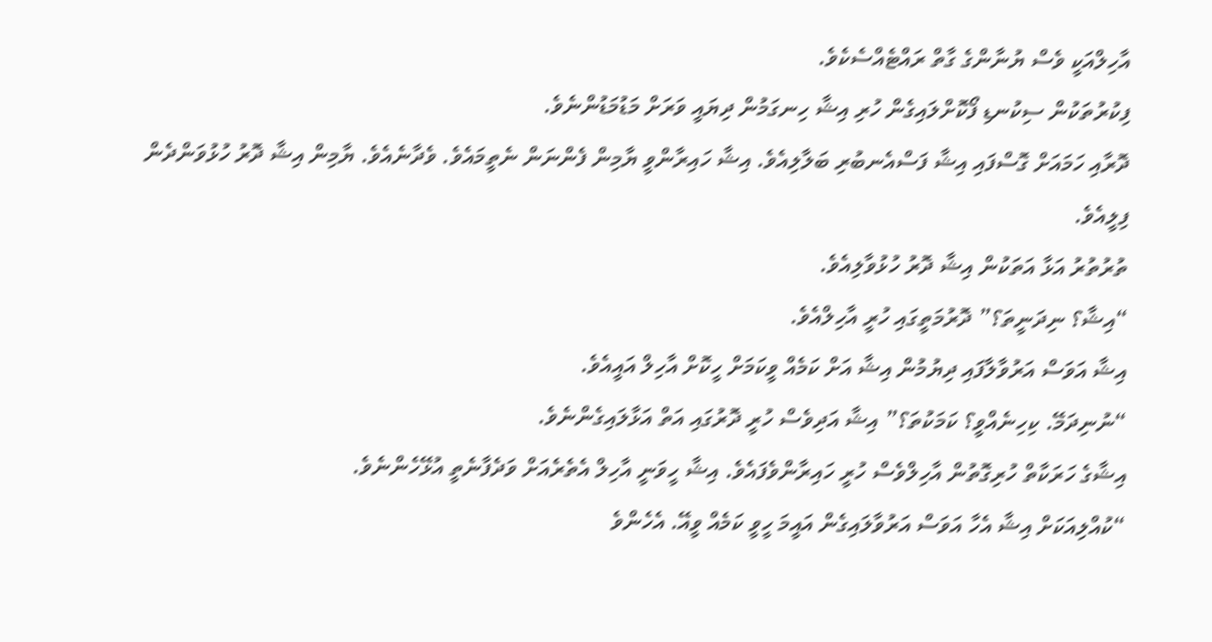އާހިލްއަކީ ވެސް ޔުނާންގެ ގާތް ރައްޓެއްސެކެވެ.
ފިކުރުތަކުން ސިކުނޑި ފޯކޮށްލައިގެން ހުރި އިޝާ ހިނގަމުން ދިޔައީ ވަރަށް މަޑުމަޑުންނެވެ.
ދޮރާއި ހަމައަށް ގޮސްފައި އިޝާ ފަސްއެނބުރި ބަލާލިއެވެ. އިޝާ ހައިރާންވީ ޔާމިން ފެންނަން ނެތީމައެވެ. ވެދާނެއެވެ. ޔާމިން އިޝާ ދޮރު ހުޅުވަންދެން ފިލީއެވެ.
ތުރުތުރު އަޅާ އަތަކުން އިޝާ ދޮރު ހުޅުވާލިއެވެ.
“އިޝާ؟ ނިދަނީތަ؟” ދޮރުމަތީގައި ހުރީ އާހިލްއެވެ.
އިޝާ އަވަސް އަރުވާލާފައި ދިޔުމުން އިޝާ އަށް ކަމެއް ވީކަމަށް ހީކޮށް އާހިލް އައީއެވެ.
“ނުނިދަމޭ. ކިހިނެއްވީ؟ ކަމަކުތަ؟” އިޝާ އަދިވެސް ހުރީ ދޮރުގައި އަތް އަޅާލައިގެންނެވެ.
އިޝާގެ ހަރަކާތް ހުރިގޮތުން އާހިލްވެސް ހުރީ ހައިރާންވެފައެވެ. އިޝާ ހީވަނީ އާހިލް އެތެރެއަށް ވަދެފާނެތީ އުޅޭހެންނެވެ.
“ކުއްލިއަކަށް އިޝާ އެހާ އަވަސް އަރުވާލައިގެން އައީމަ ހީވީ ކަމެއް ވީއޭ. އެހެންވެ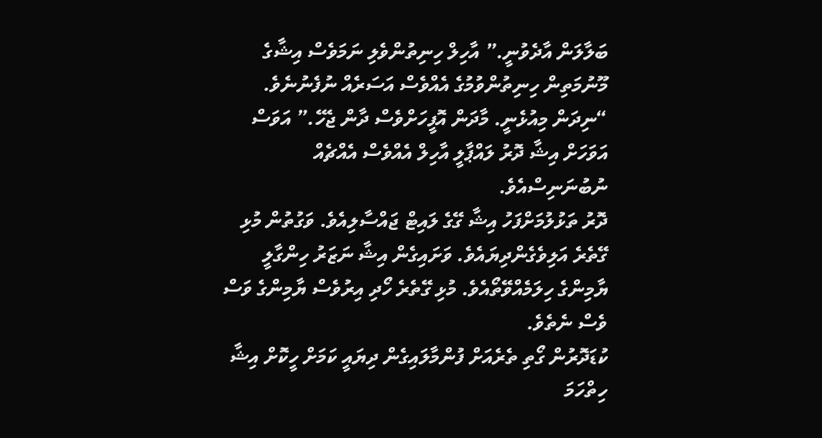ބަލާލަން އާދެވުނީ.” އާހިލް ހިނިތުންވެލި ނަމަވެސް އިޝާގެ މޫނުމަތިން ހިނިތުންވުމުގެ އެއްވެސް އަސަރެއް ނުފެނުނެވެ.
“ނިދަން މިއުޅެނީ. މާދަން އޮފީހަށްވެސް ދާން ޖެހޭ.” އަވަސް އަވަހަށް އިޝާ ދޮރު ލައްޕާލީ އާހިލް އެއްވެސް އެއްޗެއް ނުބުނަނިސްއެވެ.
ދޮރު ތަޅުލުމަށްފަހު އިޝާ ގޭގެ ލައިޓް ޖައްސާލިއެވެ. ވަގުތުން މުޅި ގޭތެރެ އަލިވެގެންދިޔައެވެ. ވަށައިގެން އިޝާ ނަޒަރު ހިންގާލީ ޔާމިންގެ ހިލަމެއްވޭތޯއެވެ. މުޅި ގޭތެރެ ހޯދި އިރުވެސް ޔާމިންގެ ވަސް ވެސް ނެތެވެ.
ކުޑަދޮރުން ގޯތި ތެރެއަށް ފުންމާލައިގެން ދިޔައީ ކަމަށް ހީކޮށް އިޝާ ހިތްހަމަ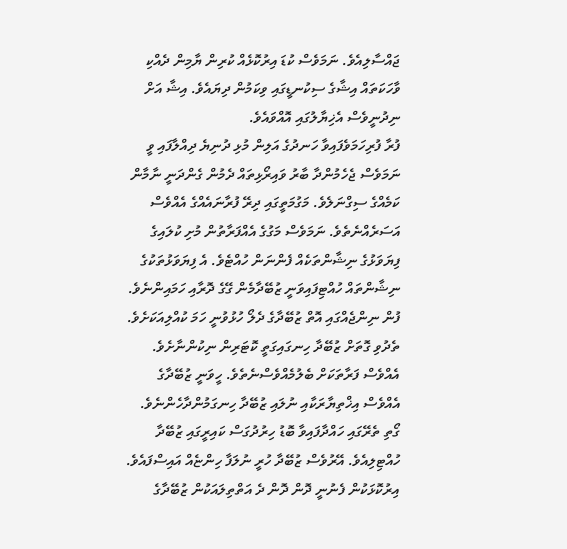ޖައްސާލިއެވެ. ނަމަވެސް ކުޑަ އިރުކޮޅެއް ކުރިން ޔާމިން ދެއްކި ވާހަކަތައް އިޝާގެ ސިކުނޑީގައި ވިކަމުން ދިޔައެވެ. އިޝާ އަށް ނިދުނީވެސް އެޚިޔާލުގައި އޮއްވައެވެ.
ފުރާ ފުރިހަމަވެފައިވާ ހަނދުގެ އަލިން މުޅި ދުނިޔެ ދިއްލާފައި ވީ ނަމަވެސް ޖެހެމުންދާ ބާރު ވައިރޯޅިތައް ދެމުން ގެންދަނީ ނާމާން ކަމެއްގެ ސިގްނަލެވެ. މަގުމަތީގައި ދިރޭ ފުރާނައެއްގެ އެއްވެސް އަސަރެއްނެތެވެ. ނަމަވެސް މަގުގެ އެއްފަރާތުން މުށި ކުލައިގެ ފިޔަވަޅުގެ ނިޝާންތަކެއް ފެންނަން ހުއްޓެވެ. އެ ފިޔަވަޅުތަކުގެ ނިޝާންތައް ހުއްޓިފައިވަނީ ޒުބޭދާމެން ގޭގެ ދޮރާއި ހަމައިންނެވެ.
ފުން ނިންޖެއްގައި އޮތް ޒުބޭދާގެ ދެލޯ ހުޅުވުނީ ހަމަ ކުއްލިއަކަށެވެ. ތެދުވި ގޮތަށް ޒުބޭދާ ހިނގައިގަތީ ކޮޓަރިން ނިކުންނާށެވެ. އެއްވެސް ފަރާތަކަށް ބެލުމެއްވެސްނެތެވެ. ހީވަނީ ޒުބޭދާގެ އެއްވެސް އިޚްތިޔާރަކާއި ނުލައި ޒުބޭދާ ހިނގަމުންދާހެންނެވެ.
ގޯތި ތެރޭގައި ހައްދާފައިވާ ބޮޑު ހިރުދުގަސް ކައިރީގައި ޒުބޭދާ ހުއްޓިލިއެވެ. އޭރުވެސް ޒުބޭދާ ހުރީ ނުލަފާ ހިންޏެއް އައިސްފައެވެ.
އިރުކޮޅަކުން ފެނުނީ ދޮން ދޮން ދެ އަތްތިލައަކުން ޒުބޭދާގެ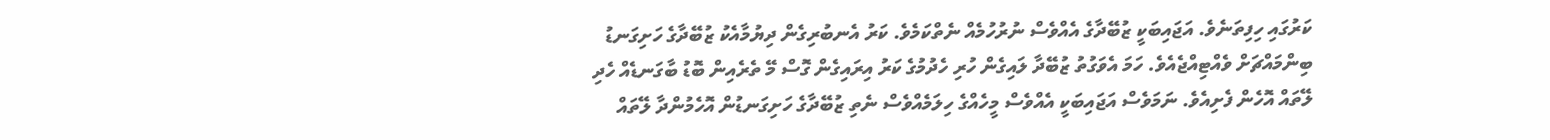ކަރުގައި ހިފިތަނެވެ. އަޖައިބަކީ ޒުބޭދާގެ އެއްވެސް ނުރުހުމެއް ނެތްކަމެވެ. ކަރު އެނބުރިގެން ދިޔުމާއެކު ޒުބޭދާގެ ހަށިގަނޑު ބިންމައްޗަށް ވެއްޓިއްޖެއެވެ. ހަމަ އެވަގުތު ޒުބޭދާ ލައިގެން ހުރި ހެދުމުގެ ކަރު އިރައިގެން ގޮސް މޭ ތެރެއިން ބޮޑު ބާގަނޑެއް ހެދި ލޭތައް އޮހެން ފެށިއެވެ. ނަމަވެސް އަޖައިބަކީ އެއްވެސް މީހެއްގެ ހިލަމެއްވެސް ނެތި ޒުބޭދާގެ ހަށިގަނޑުން އޮހެމުންދާ ލޭތައް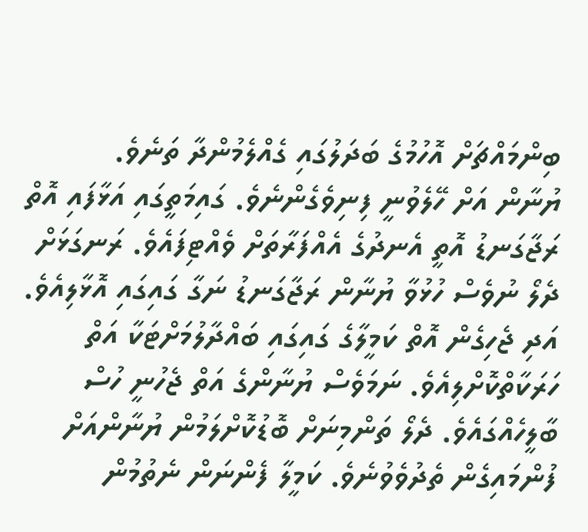ބިންމައްޗަށް އޮހުމުގެ ބަދަލުގައި ގެއްލެމުންދާ ތަނެވެ.
ޔުނާން އަށް ހޭލެވުނީ ފިނިވެގެންނެވެ. ގައިމަތީގައި އަޅާފައި އޮތް ރަޖާގަނޑު އޮތީ އެނދުގެ އެއްފަރާތަށް ވެއްޓިފައެވެ. ރަނގަޅަށް ދެލޯ ނުވެސް ހުޅުވާ ޔުނާން ރަޖާގަނޑު ނަގާ ގައިގައި އޮޅާލިއެވެ. އަދި ޖެހިގެން އޮތް ކަމީލާގެ ގައިގައި ބައްދާލުމަށްޓަކާ އަތް ހަރަކާތްކޮށްލިއެވެ. ނަމަވެސް ޔުނާންގެ އަތް ޖެހުނީ ހުސް ބާލީހެއްގައެވެ. ދެލޯ ތަންމިނަށް ބޮޑުކޮށްލަމުން ޔުނާންއަށް ފުންމައިގެން ތެދުވެވުނެވެ. ކަމީލާ ފެންނަން ނެތުމުން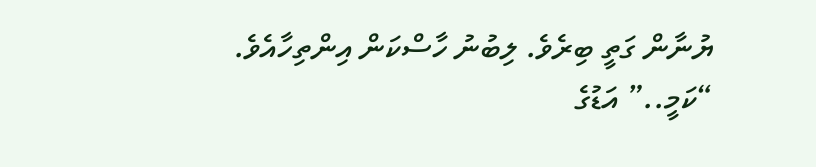ޔުނާން ގަތީ ބިރެވެ. ލިބުނު ހާސްކަން އިންތިހާއެވެ.
“ކަމީ..” އަޑުގެ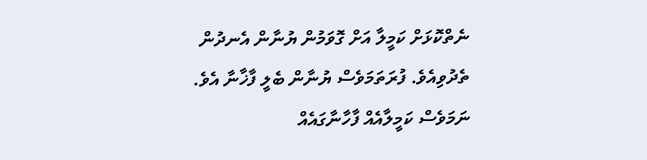ނެތްކޮޅަށް ކަމީލާ އަށް ގޮވަމުން ޔުނާން އެނދުން ތެދުވިއެވެ. ފުރަތަމަވެސް ޔުނާން ބެލީ ފާޚާނާ އެވެ. ނަމަވެސް ކަމީލާއެއް ފާހާނާގައެއް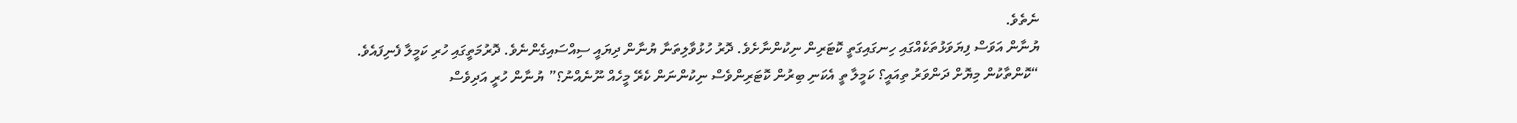ނެތެވެ.
ޔުނާން އަވަސް ފިޔަވަޅުތަކެއްގައި ހިނގައިގަތީ ކޮޓަރިން ނިކުންނާށެވެ. ދޮރު ހުޅުވާލިތަނާ ޔުނާން ދިޔައީ ސިއްސައިގެންނެވެ. ދޮރުމަތީގައި ހުރި ކަމީލާ ފެނިފައެވެ.
“ކޮންތާކުން މިޔޮށް ދަންވަރު ތިއައީ؟ ކަމީލާ ތީ އެކަނި ބިރުން ކޮޓަރިންވެސް ނިކުންނަން ކެރޭ މީހެއް ނޫނެއްނު؟” ޔުނާން ހުރީ އަދިވެސް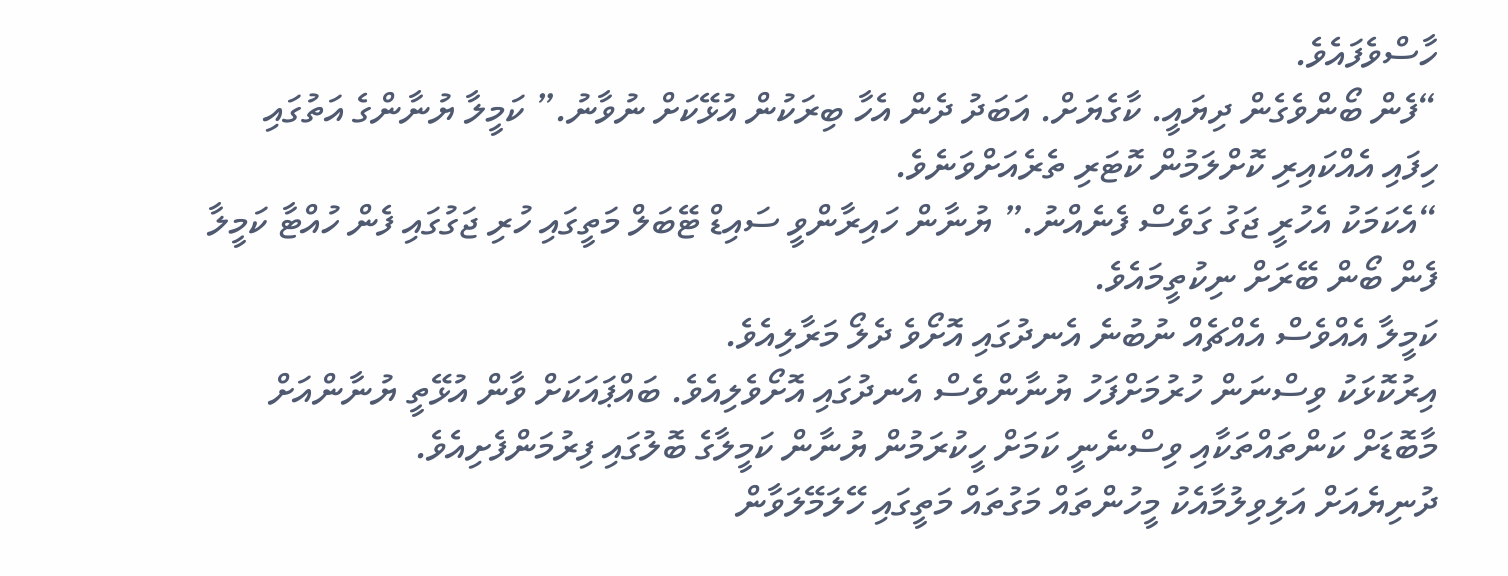ހާސްވެފައެވެ.
“ފެން ބޯންވެގެން ދިޔައީ. ކާގެޔަށް. އަބަދު ދެން އެހާ ބިރަކުން އުޅޭކަށް ނުވާނު.” ކަމީލާ ޔުނާންގެ އަތުގައި ހިފައި އެއްކައިރި ކޮށްލަމުން ކޮޓަރި ތެރެއަށްވަނެވެ.
“އެކަމަކު އެހުރީ ޖަގު ގަވެސް ފެނެއްނު.” ޔުނާން ހައިރާންވީ ސައިޑް ޓޭބަލް މަތީގައި ހުރި ޖަގުގައި ފެން ހުއްޓާ ކަމީލާ ފެން ބޯން ބޭރަށް ނިކުތީމައެވެ.
ކަމީލާ އެއްވެސް އެއްޗެއް ނުބުނެ އެނދުގައި އޮށޯވެ ދެލޯ މަރާލިއެވެ.
އިރުކޮޅަކު ވިސްނަން ހުރުމަށްފަހު ޔުނާންވެސް އެނދުގައި އޮށޯވެލިއެވެ. ބައްޕައަކަށް ވާން އުޅޭތީ ޔުނާންއަށް މާބޮޑަށް ކަންތައްތަކާއި ވިސްނެނީ ކަމަށް ހީކުރަމުން ޔުނާން ކަމީލާގެ ބޮލުގައި ފިރުމަންފެށިއެވެ.
ދުނިޔެއަށް އަލިވިލުމާއެކު މީހުންތައް މަގުތައް މަތީގައި ހޭލަމޭލަވާން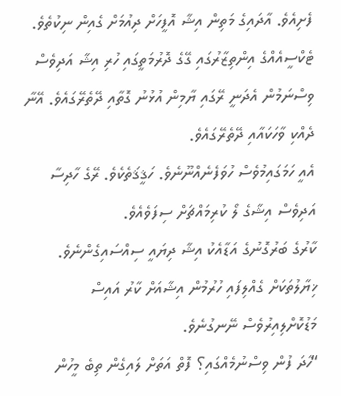ފެށިއެވެ. އާދައިގެ މަތިން އިޝާ އޮފީހަށް ދިއުމަށް ގެއިން ނިކުތެވެ. ޓެކްސީއެއްގެ އިންތިޒާރުގައި ގޭގެ ދޮރުމަތީގައި ހުރި އިޝާ އަދިވެސް ވިސްނަމުން އެދަނީ ރޭގައި ޔާމިން އުޅުނު ގޮތާއި ދޭތެރޭގައެވެ. އޭނާ ދެއްކި ވާހަކައާއި ދޭތެރޭގައެވެ.
އެއީ ހަމަގައިމުވެސް ހުވަފެނެއްނޫނެވެ. ހަޤީޤަތެކެވެ. ރޭގެ ހާދިސާ އަދިވެސް އިޝާގެ ލޯ ކުރިމައްޗަށް ސިފަވެއެވެ.
ކާރުގެ ބަރުގޮނުގެ އަޑާއެކު އިޝާ ދިޔައީ ސިއްސައިގެންނެވެ. ޚިޔާލުތަކަށް ގެއްލިފައި ހުރުމުން އިޝާއަށް ކާރު އައިސް މަޑުކޮށްލިއިރުވެސް ނޭނގުނެވެ.
“ހާދަ ފުން ވިސްނުމެއްގައި؟ ފޮތް އަތަށް ލައިގެން ތިބެ މީހުން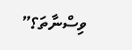ވިސްނާތަ؟”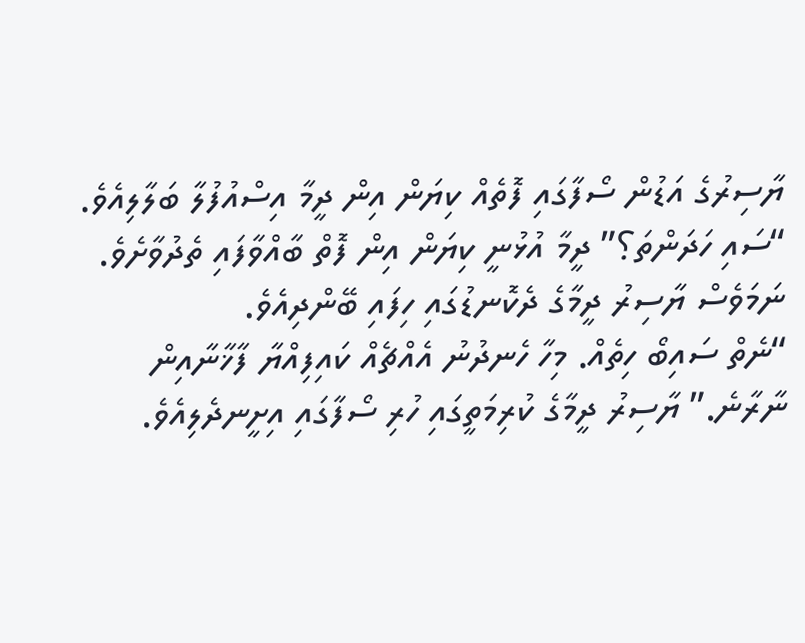ޔާސިރުގެ އަޑުން ސޯފާގައި ފޮތެއް ކިޔަން އިން ދީމާ އިސްއުފުލާ ބަލާލިއެވެ.
“ސައި ހަދަންތަ؟” ދީމާ އުޅުނީ ކިޔަން އިން ފޮތް ބާއްވާފައި ތެދުވާށެވެ.
ނަމަވެސް ޔާސިރު ދީމާގެ ދެކޮނޑުގައި ހިފައި ބޭންދިއެވެ.
“ނެތް ސައިބޯ ހިތެއް. މިހާ ހެނދުނު އެއްޗެއް ކައިފިއްޔާ ފާޚާނާއިން ނާރާނެ.” ޔާސިރު ދީމާގެ ކުރިމަތީގައި ހުރި ސޯފާގައި އިށީނދެލިއެވެ.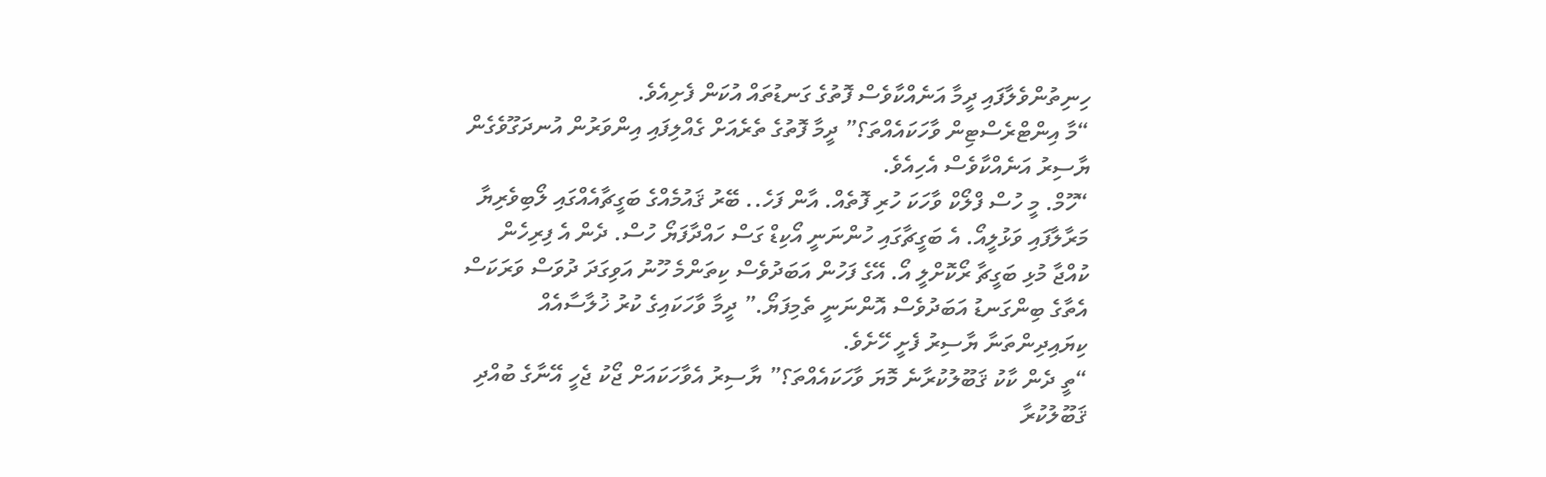ހިނިތުންވެލާފައި ދީމާ އަނެއްކާވެސް ފޮތުގެ ގަނޑުތައް އުކަން ފެށިއެވެ.
“މާ އިންޓްރެސްޓިން ވާހަކައެއްތަ؟” ދީމާ ފޮތުގެ ތެރެއަށް ގެއްލިފައި އިންވަރުން އުނދަގޫވެގެން ޔާސިރު އަނެއްކާވެސް އެހިއެވެ.
“ހޫމް. މީ ހުސް ފްލޯކް ވާހަކަ ހުރި ފޮތެއް. އާން ފަހެ.. ބޭރު ޤައުމެއްގެ ބަގީޗާއެއްގައި ލޯބިވެރިޔާ މަރާލާފައި ވަޅުލީއޯ. އެ ބަގީޗާގައި ހުންނަނީ އޯކިޑް ގަސް ހައްދާފަޔޯ ހުސް. ދެން އެ ފިރިހެން ކުއްޖާ މުޅި ބަގީޗާ ރޯކޮށްލީ އޯ. އޭގެ ފަހުން އަބަދުވެސް ކިތަންމެ ހޫނު އަވިގަދަ ދުވަސް ވަރަކަސް އެތާގެ ބިންގަނޑު އަބަދުވެސް އޮންނަނީ ތެމިފަޔޯ.” ދީމާ ވާހަކައިގެ ކުރު ޚުލާސާއެއް ކިޔައިދިންތަނާ ޔާސިރު ފެށީ ހޭށެވެ.
“ތީ ދެން ކާކު ޤަބޫލުކުރާނެ މޮޔަ ވާހަކައެއްތަ؟” ޔާސިރު އެވާހަކައަށް ޖޯކު ޖެހީ އޭނާގެ ބުއްދި ޤަބޫލުކުރާ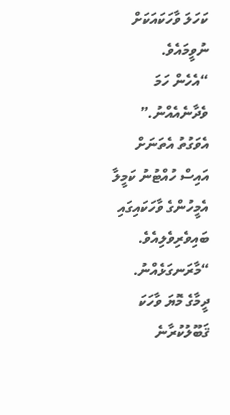ކަހަލަ ވާހަކައަކަށް ނުވީމައެވެ.
“އެހެން ހަމަ ވެދާނެއެއްނު.” އެވަގުތު އެތަނަށް އައިސް ހުއްޓުނު ކަމީލާ އެމީހުންގެ ވާހަކައިގައި ބައިވެރިވެލިއެވެ.
“މާރަނގަޅެއްނު. ދީމާގެ މޮޔަ ވާހަކަ ޤަބޫލުކުރާނެ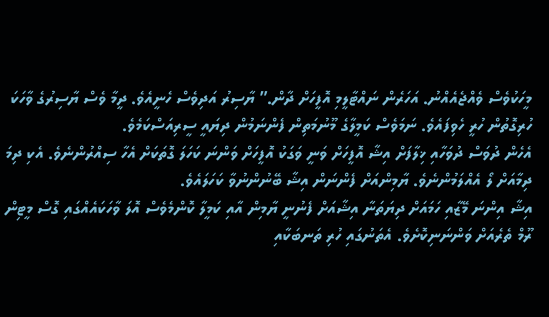މީހަކުވެސް ވެއްޖެއެއްނު. އަހަރެން ނައްޓާލީމި އޮފީހަށް ދާން.” ޔާސިރު އަދިވެސް ހެނީއެވެ. ދީމާ ވެސް ޔާސިރުގެ ވާހަކަ ހުރިގޮތުން ހުރީ ހެވިފައެވެ. ނަމަވެސް ކަމީލާގެ މޫނުމަތިން ފެންނަމުން ދިޔައީ ސީރިއަސްކަމެވެ.
އެހެން ދުވަސް ދުވަހާއި ޚިލާފަށް އިޝާ އޮފީހަށް ވަނީ ވަގަކު އޮފީހަށް ވަންނަ ކަހަލަ ގޮތަކަށް އެހާ ސިއްރުންނެވެ. އެކި ދިމަ ދިމާއަށް ލޯ އެއްލަމުންނެވެ. ޔާމިންއަށް ފެންނަން އިޝާ ބޭނުންނުވާ ކަހަލައެވެ.
އިޝާ އިންނަ މޭޒާއި ހަމައަށް ދިޔަތަނާ އިޝާއަށް ފެނުނީ ޔާމިން އާއި ކަމީލާ ކޮންމެވެސް އޮލަ ވާހަކައެއްގައި ގޮސް މީޓިން ރޫމް ތެރެއަށް ވަންނަނިކޮށެވެ. އެތަނުގައި ހުރި ތަނބަކާއި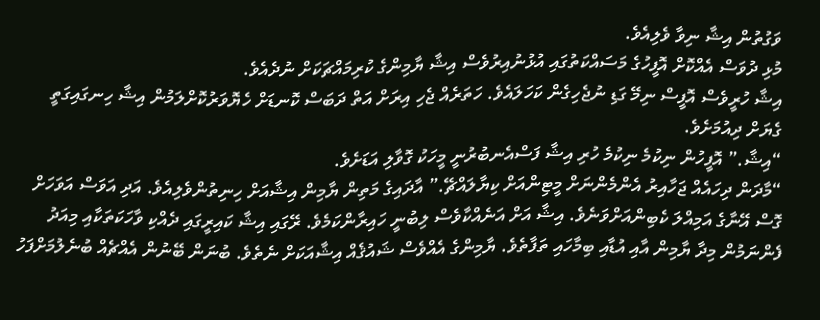ވަގުތުން އިޝާ ނިވާ ވެލިއެވެ.
މުޅި ދުވަސް އެއްކޮށް އޮފީހުގެ މަސައްކަތުގައި އުޅުނުއިރުވެސް އިޝާ ޔާމިންގެ ކުރިމައްޗަކަށް ނުދެއެވެ.
އިޝާ ހުރީވެސް އޮފީސް ނިމޭ ގަޑި ނުޖެހިގެން ކަހަލައެވެ. ހަތަރެއް ޖެހި އިރަށް އަތް ދަބަސް ކޮނޑަށް ހެޔޮވަރުކޮށްލަމުން އިޝާ ހިނގައިގަތީ ގެޔަށް ދިއުމަށެވެ.
“އިޝާ.” އޮފީހުން ނިކުމެ ނިކުމެ ހުރި އިޝާ ފަސްއެނބުރުނީ މީހަކު ގޮވާލި އަޑަށެވެ.
“މާދަން ދިހައެއް ޖަހާއިރު އެންމެންނަށް މީޓިންއަށް ކިޔާލައްޗޭ.” އާދައިގެ މަތިން ޔާމިން އިޝާއަށް ހިނިތުންވެލިއެވެ. އަދި އަވަސް އަވަހަށް ގޮސް އޭނާގެ އަމިއްލަ ކެބިންއަށްވަނެވެ. އިޝާ އަށް އަނެއްކާވެސް ލިބުނީ ހައިރާންކަމެވެ. ރޭގައި އިޝާ ކައިރީގައި ދެއްކި ވާހަކަތަކާއި މިއަދު ފެންނަމުން މިދާ ޔާމިން އާއި އުޑާއި ބިމާހައި ތަފާތެވެ. ޔާމިންގެ އެއްވެސް ޝައުޤެއް އިޝާއަކަށް ނެތެވެ. ބުނަން ބޭނުން އެއްޗެއް ބުނެލުމަށްފަހު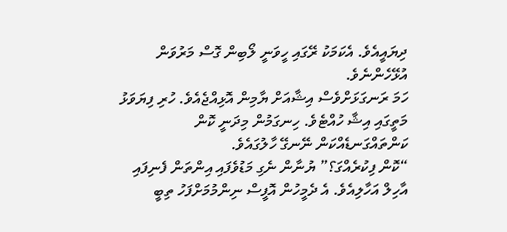ދިޔައީއެވެ. އެކަމަކު ރޭގައި ހީވަނީ ލޯބިން ގޮސް މަރުވަން އުޅޭހެންނެވެ.
ހަމަ ރަނގަޅަށްވެސް އިޝާއަށް ޔާމިން އޮޅިއްޖެއެވެ. ހުރި ފިޔަވަޅު މަތީގައި އިޝާ ހުއްޓެވެ. ހިނގަމުން މިދަނީ ކޮން ކަންތައްގަނޑެއްކަން ނޭނގޭ ހާލުގައެވެ.
“ކޮން ފިކުރެއްގަ؟” ޔުނާން ނެގި މަޑުވެފައި އިންތަން ފެނިފައި އާހިލް އަހާލިއެވެ. އެ ދެމީހުން އޮފީސް ނިންމުމަށްފަހު ތިބީ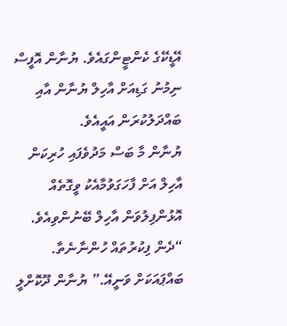އޭޑީކޭގެ ކެންޓީންގައެވެ. ޔުނާން އޮފީސް ނިމުނު ގަޑިއަށް އާހިލް ޔުނާން އާއި ބައްދަލުކުރަން އައީއެވެ.
ޔުނާން މާ ބަސް މަދުވެފައި ހުރިކަން އާހިލް އަށް ފާހަގަވުމާއެކު ވީގޮތެއް އޮޅުންފިލުވަން އާހިލް ބޭނުންވިއެވެ.
“ދެން ފިކުރުތައް ހުންނާނެތާ. ބައްޕައަކަށް ވަނީއޭ.” ޔުނާން ދޫކޮށްލީ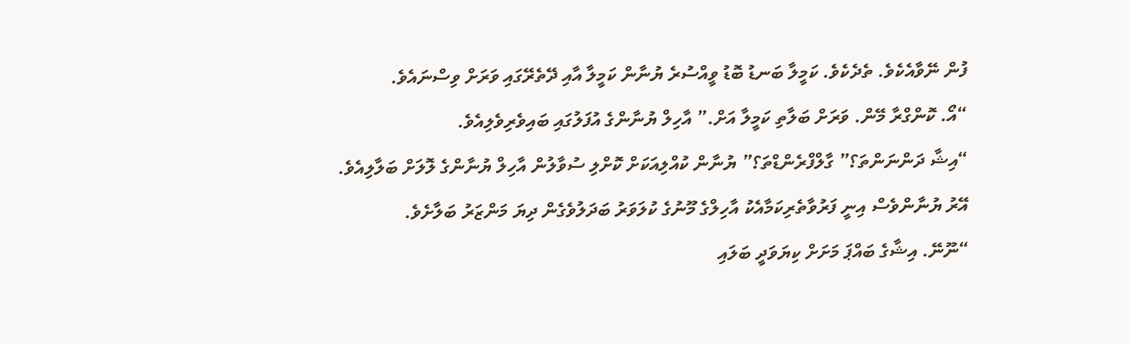ފުން ނޭވާއެކެވެ. ތެދެކެވެ. ކަމީލާ ބަނޑު ބޮޑު ވީއްސުރެ ޔުނާން ކަމީލާ އާއި ދޭތެރޭގައި ވަރަށް ވިސްނައެވެ.
“އޯ. ކޮންގްރާ މޭން. ވަރަށް ބަލާތި ކަމީލާ އަށް.” އާހިލް ޔުނާންގެ އުފަލުގައި ބައިވެރިވެލިއެވެ.
“އިޝާ ދަންނަންތަ؟” ގާލްފްރެންޑްތަ؟” ޔުނާން ކުއްލިއަކަށް ކޮށްލި ސުވާލުން އާހިލް ޔުނާންގެ ލޮލަށް ބަލާލިއެވެ.
އޭރު ޔުނާންވެސް އިނީ ފަރުވާތެރިކަމާއެކު އާހިލްގެ މޫނުގެ ކުލަވަރު ބަދަލުވެގެން ދިޔަ މަންޒަރު ބަލާށެވެ.
“ނޫނޭ. އިޝާގެ ބައްޕަ މަށަށް ކިޔަވަދީ ބަލައި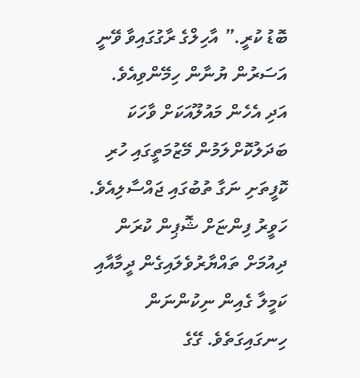ބޮޑު ކުރީ.” އާހިލްގެ ރާގުގައިވާ ވޭނީ އަސަރުން ޔުނާން ހިމޭންވިއެވެ.
އަދި އެހެން މައުލޫއަކަށް ވާހަކަ ބަދަލުކޮށްލަމުން މޭޒުމަތީގައި ހުރި ކޮފީތަށި ނަގާ ތުބުގައި ޖައްސާލިއެވެ.
ހަވީރު ފިންޏަށް ޝޮޕިން ކުރަން ދިއުމަށް ތައްޔާރުވެލައިގެން ދީމާއާއި ކަމީލާ ގެއިން ނިކުންނަން ހިނގައިގަތެވެ. ގޭގެ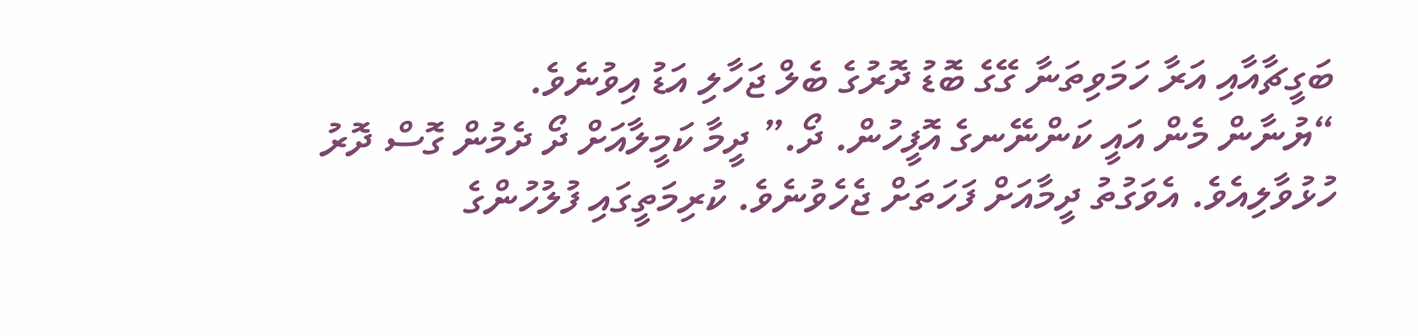ބަގީޗާއާއި އަރާ ހަމަވިތަނާ ގޭގެ ބޮޑު ދޮރުގެ ބެލް ޖަހާލި އަޑު އިވުނެވެ.
“ޔުނާން މެން އައީ ކަންނޭނގެ އޮފީހުން. ދޯ.” ދީމާ ކަމީލާއަށް ދޯ ދެމުން ގޮސް ދޮރު ހުޅުވާލިއެވެ. އެވަގުތު ދީމާއަށް ފަހަތަށް ޖެހެވުނެވެ. ކުރިމަތީގައި ފުލުހުންގެ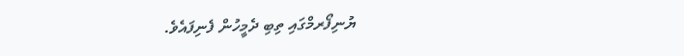ޔުނިފޯރމްގައި ތިބި ދެމީހުން ފެނިފައެވެ.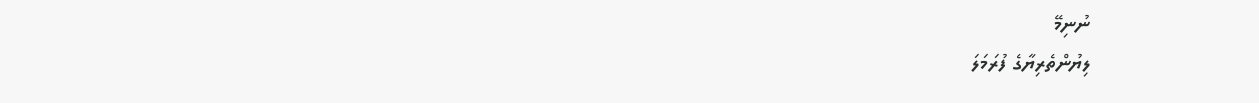ނުނިމޭ
ލިޔުންތެރިޔާގެ ފުރަމަލަ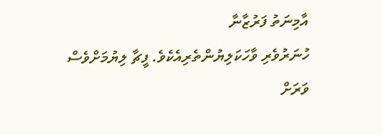އާމިނަތު ފަރުޒާނާ
ހުނަރުވެރި ވާހަކަލިޔުންތެރިއެކެވެ. ފީޗާ ލިޔުމަށްވެސް ވަރަށް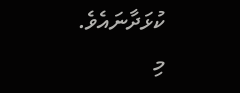ކުޅަދާނައެވެ.
މި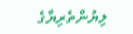ލިޔުންތެރިޔާގެ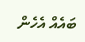ބައެއް އެހެން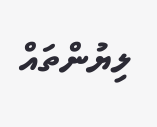ލިޔުންތައް